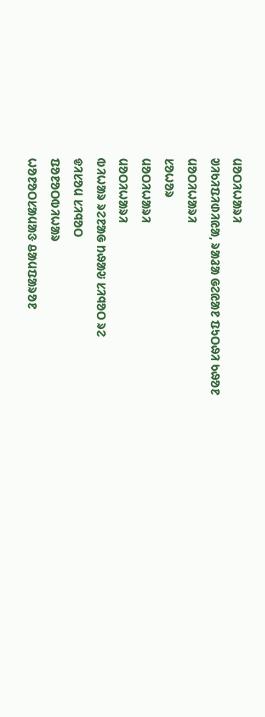ᱢᱚᱛᱤᱦᱟᱨᱤ
ᱣᱤᱠᱤᱯᱤᱰᱤᱭᱟ, ᱨᱟᱲᱟ ᱜᱮᱭᱟᱱ ᱯᱩᱛᱷᱤ ᱠᱷᱚᱱ
ᱢᱚᱛᱤᱦᱟᱨᱤ
ᱥᱚᱦᱚᱨ
ᱢᱚᱛᱤᱦᱟᱨᱤ
ᱢᱚᱛᱤᱦᱟᱨᱤ
ᱵᱤᱦᱟᱨ ᱨᱮᱱᱟᱜ ᱴᱷᱟᱶ ᱥᱤᱧᱚᱛ ᱨᱮ
ᱫᱤᱥᱚᱢ ᱥᱤᱧᱚᱛ
ᱯᱚᱱᱚᱛᱵᱤᱦᱟᱨ
ᱦᱚᱱᱚᱛᱥᱟᱢᱟᱝ ᱪᱟᱢᱯᱟᱨᱚᱱ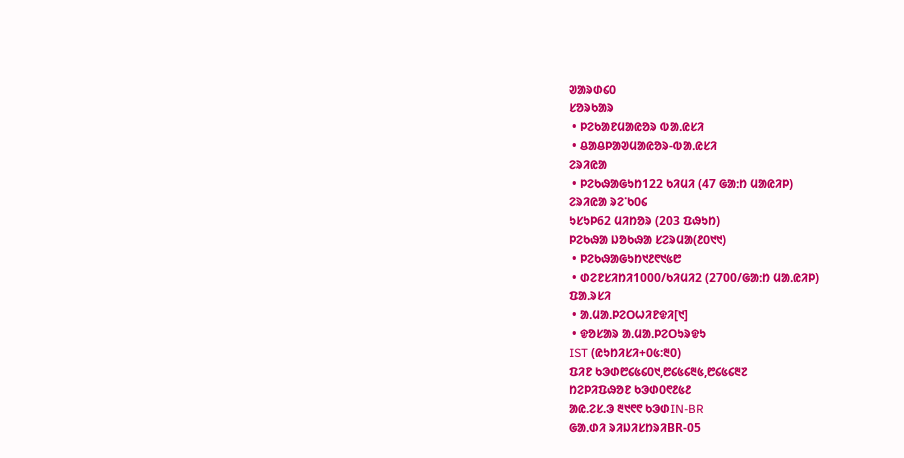ᱣᱟᱨᱰ᱔᱐
ᱥᱚᱨᱠᱟᱨ
 • ᱞᱮᱠᱟᱱᱢᱟᱭᱚᱨ ᱵᱟᱹᱭᱥᱤ
 • ᱪᱟᱪᱞᱟᱣᱢᱟᱭᱚᱨ-ᱵᱟᱹᱭᱥᱤ
ᱮᱨᱤᱭᱟ
 • ᱞᱮᱠᱷᱟᱜᱩᱴ122 ᱠᱤᱢᱤ (47 ᱜᱟᱺᱴ ᱢᱟᱭᱤᱞ)
ᱮᱨᱤᱭᱟ ᱨᱮᱸᱠ᱐᱔
ᱩᱥᱩᱞ62 ᱢᱤᱴᱚᱨ (203 ᱯᱷᱩᱴ)
ᱞᱮᱠᱷᱟ ᱡᱚᱠᱷᱟ ᱥᱮᱨᱢᱟ(᱒᱐᱑᱑)
 • ᱞᱮᱠᱷᱟᱜᱩᱴ᱑᱒᱖᱑᱕᱘
 • ᱰᱮᱱᱥᱤᱴᱤ1000/ᱠᱤᱢᱤ2 (2700/ᱜᱟᱺᱴ ᱢᱟᱹᱭᱤᱞ)
ᱯᱟᱹᱨᱥᱤ
 • ᱟᱹᱢᱟᱹᱞᱮᱛᱦᱤᱱᱫᱤ[᱑]
 • ᱫᱚᱥᱟᱨ ᱟᱹᱢᱟᱹᱞᱮᱛᱩᱨᱫᱩ
IST (ᱭᱩᱴᱤᱥᱤ+᱐᱕:᱓᱐)
ᱯᱤᱱ ᱠᱳᱰ᱘᱔᱕᱔᱐᱑,᱘᱔᱕᱔᱓᱕,᱘᱔᱕᱔᱓᱗
ᱴᱮᱞᱤᱯᱷᱚᱱ ᱠᱳᱰ᱐᱖᱒᱕᱒
ᱟᱭ.ᱮᱥ.ᱳ ᱓᱑᱖᱖ ᱠᱳᱰIN-BR
ᱜᱟᱹᱰᱤ ᱨᱤᱡᱤᱥᱴᱨᱤBR-05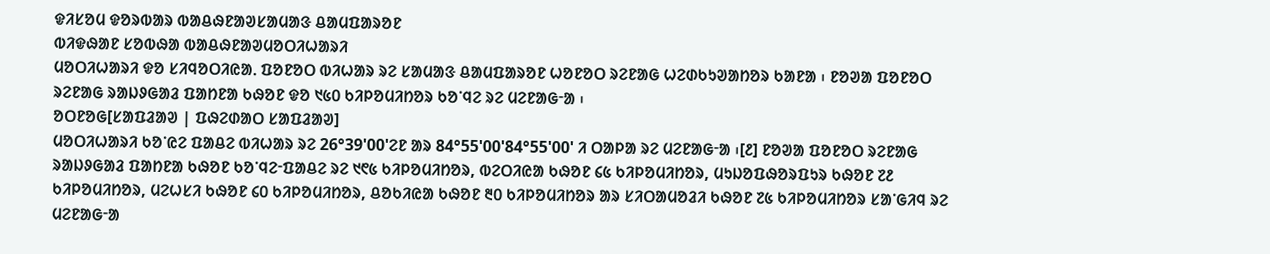ᱫᱤᱥᱚᱢ ᱫᱚᱨᱵᱟᱨ ᱵᱟᱪᱷᱱᱟᱣᱥᱟᱢᱟᱝ ᱪᱟᱢᱯᱟᱨᱚᱱ
ᱵᱤᱫᱷᱟᱱ ᱥᱚᱵᱷᱟ ᱵᱟᱪᱷᱱᱟᱣᱢᱚᱛᱤᱦᱟᱨᱤ
ᱢᱚᱛᱤᱦᱟᱨᱤ ᱫᱚ ᱥᱤᱧᱚᱛᱤᱭᱟᱹ ᱯᱚᱱᱚᱛ ᱵᱤᱦᱟᱨ ᱨᱮ ᱥᱟᱢᱟᱝ ᱪᱟᱢᱯᱟᱨᱚᱱ ᱦᱚᱱᱚᱛ ᱨᱮᱱᱟᱜ ᱦᱮᱰᱠᱩᱣᱟᱴᱚᱨ ᱠᱟᱱᱟ ᱾ ᱱᱚᱣᱟ ᱯᱚᱱᱚᱛ ᱨᱮᱱᱟᱜ ᱨᱟᱡᱽᱜᱟᱲ ᱯᱟᱴᱱᱟ ᱠᱷᱚᱱ ᱫᱚ ᱑᱕᱐ ᱠᱤᱞᱚᱢᱤᱴᱚᱨ ᱠᱚᱸᱧᱮ ᱨᱮ ᱢᱮᱱᱟᱜᱼᱟ ᱾
ᱚᱛᱱᱚᱜ[ᱥᱟᱯᱲᱟᱣ | ᱯᱷᱮᱰᱟᱛ ᱥᱟᱯᱲᱟᱣ]
ᱢᱚᱛᱤᱦᱟᱨᱤ ᱠᱚᱸᱭᱮ ᱯᱟᱪᱮ ᱵᱤᱦᱟᱨ ᱨᱮ 26°39'00'ᱮᱱ ᱟᱨ 84°55'00'84°55'00' ᱤ ᱛᱟᱞᱟ ᱨᱮ ᱢᱮᱱᱟᱜᱼᱟ ᱾[᱒] ᱱᱚᱣᱟ ᱯᱚᱱᱚᱛ ᱨᱮᱱᱟᱜ ᱨᱟᱡᱽᱜᱟᱲ ᱯᱟᱴᱱᱟ ᱠᱷᱚᱱ ᱠᱚᱸᱧᱮᱼᱯᱟᱪᱮ ᱨᱮ ᱑᱖᱕ ᱠᱤᱞᱚᱢᱤᱴᱚᱨ, ᱵᱮᱛᱤᱭᱟ ᱠᱷᱚᱱ ᱔᱕ ᱠᱤᱞᱚᱢᱤᱴᱚᱨ, ᱢᱩᱡᱚᱯᱷᱚᱨᱯᱩᱨ ᱠᱷᱚᱱ ᱗᱒ ᱠᱤᱞᱚᱢᱤᱴᱚᱨ, ᱢᱮᱦᱥᱤ ᱠᱷᱚᱱ ᱔᱐ ᱠᱤᱞᱚᱢᱤᱴᱚᱨ, ᱪᱚᱠᱤᱭᱟ ᱠᱷᱚᱱ ᱓᱐ ᱠᱤᱞᱚᱢᱤᱴᱚᱨ ᱟᱨ ᱥᱤᱛᱟᱢᱚᱲᱤ ᱠᱷᱚᱱ ᱗᱕ ᱠᱤᱞᱚᱢᱤᱴᱚᱨ ᱥᱟᱸᱜᱤᱧ ᱨᱮ ᱢᱮᱱᱟᱜᱼᱟ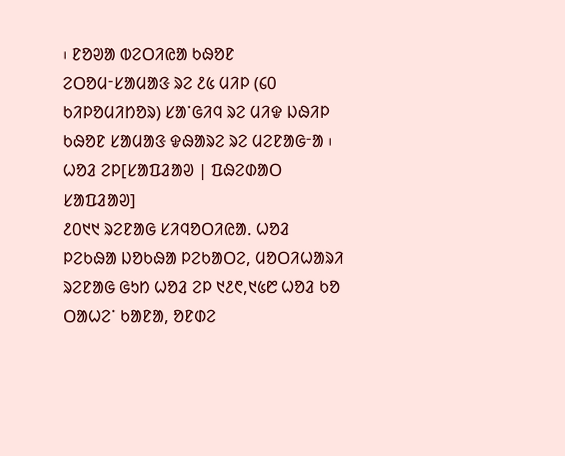᱾ ᱱᱚᱣᱟ ᱵᱮᱛᱤᱭᱟ ᱠᱷᱚᱱ ᱮᱛᱚᱢᱼᱥᱟᱢᱟᱝ ᱨᱮ ᱒᱕ ᱢᱤᱞ (᱔᱐ ᱠᱤᱞᱚᱢᱤᱴᱚᱨ) ᱥᱟᱸᱜᱤᱧ ᱨᱮ ᱢᱤᱫ ᱡᱷᱤᱞ ᱠᱷᱚᱱ ᱥᱟᱢᱟᱝ ᱫᱷᱟᱨᱮ ᱨᱮ ᱢᱮᱱᱟᱜᱼᱟ ᱾
ᱦᱚᱲ ᱮᱞ[ᱥᱟᱯᱲᱟᱣ | ᱯᱷᱮᱰᱟᱛ ᱥᱟᱯᱲᱟᱣ]
᱒᱐᱑᱑ ᱨᱮᱱᱟᱜ ᱥᱤᱧᱚᱛᱤᱭᱟᱹ ᱦᱚᱲ ᱞᱮᱠᱷᱟ ᱡᱚᱠᱷᱟ ᱞᱮᱠᱟᱛᱮ, ᱢᱚᱛᱤᱦᱟᱨᱤ ᱨᱮᱱᱟᱜ ᱜᱩᱴ ᱦᱚᱲ ᱮᱞ ᱑᱒᱖,᱑᱕᱘ ᱦᱚᱲ ᱠᱚ ᱛᱟᱦᱮᱸ ᱠᱟᱱᱟ, ᱚᱱᱰᱮ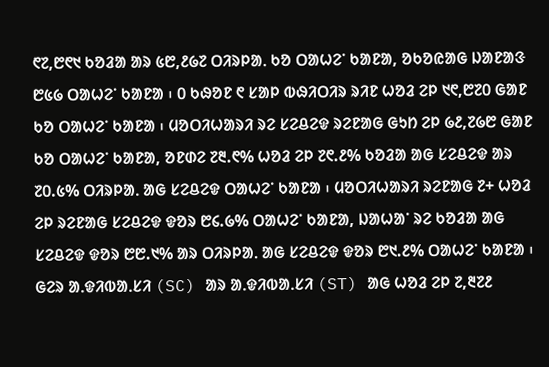᱖᱗,᱘᱖᱑ ᱠᱚᱲᱟ ᱟᱨ ᱕᱘,᱒᱙᱗ ᱛᱤᱨᱞᱟᱹ ᱠᱚ ᱛᱟᱦᱮᱸ ᱠᱟᱱᱟ, ᱚᱠᱚᱭᱟᱜ ᱡᱟᱱᱟᱝ ᱘᱕᱙ ᱛᱟᱦᱮᱸ ᱠᱟᱱᱟ ᱾ ᱐ ᱠᱷᱚᱱ ᱖ ᱥᱟᱞ ᱵᱷᱤᱛᱤᱨ ᱨᱤᱱ ᱦᱚᱲ ᱮᱞ ᱑᱖,᱘᱗᱐ ᱜᱟᱱ ᱠᱚ ᱛᱟᱦᱮᱸ ᱠᱟᱱᱟ ᱾ ᱢᱚᱛᱤᱦᱟᱨᱤ ᱨᱮ ᱥᱮᱪᱮᱫ ᱨᱮᱱᱟᱜ ᱜᱩᱴ ᱮᱞ ᱙᱒,᱗᱙᱘ ᱜᱟᱱ ᱠᱚ ᱛᱟᱦᱮᱸ ᱠᱟᱱᱟ, ᱚᱱᱰᱮ ᱗᱓.᱖% ᱦᱚᱲ ᱮᱞ ᱗᱖.᱒% ᱠᱚᱲᱟ ᱟᱜ ᱥᱮᱪᱮᱫ ᱟᱨ ᱗᱐.᱕% ᱛᱤᱨᱞᱟᱹ ᱟᱜ ᱥᱮᱪᱮᱫ ᱛᱟᱦᱮᱸ ᱠᱟᱱᱟ ᱾ ᱢᱚᱛᱤᱦᱟᱨᱤ ᱨᱮᱱᱟᱜ ᱗+ ᱦᱚᱲ ᱮᱞ ᱨᱮᱱᱟᱜ ᱥᱮᱪᱮᱫ ᱫᱚᱨ ᱘᱔.᱙% ᱛᱟᱦᱮᱸ ᱠᱟᱱᱟ, ᱡᱟᱦᱟᱸ ᱨᱮ ᱠᱚᱲᱟ ᱟᱜ ᱥᱮᱪᱮᱫ ᱫᱚᱨ ᱘᱘.᱑% ᱟᱨ ᱛᱤᱨᱞᱟᱹ ᱟᱜ ᱥᱮᱪᱮᱫ ᱫᱚᱨ ᱘᱑.᱒% ᱛᱟᱦᱮᱸ ᱠᱟᱱᱟ ᱾ ᱜᱮᱨ ᱟᱹᱫᱤᱵᱟᱹᱥᱤ (SC) ᱟᱨ ᱟᱹᱫᱤᱵᱟᱹᱥᱤ (ST) ᱟᱜ ᱦᱚᱲ ᱮᱞ ᱗,᱓᱗᱒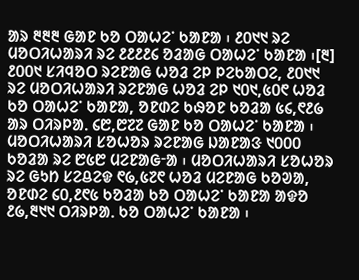ᱟᱨ ᱓᱓᱓ ᱜᱟᱱ ᱠᱚ ᱛᱟᱦᱮᱸ ᱠᱟᱱᱟ ᱾ ᱒᱐᱑᱑ ᱨᱮ ᱢᱚᱛᱤᱦᱟᱨᱤ ᱨᱮ ᱒᱒᱒᱒᱔ ᱚᱲᱟᱜ ᱛᱟᱦᱮᱸ ᱠᱟᱱᱟ ᱾[᱓]
᱒᱐᱐᱑ ᱥᱤᱧᱚᱛ ᱨᱮᱱᱟᱜ ᱦᱚᱲ ᱮᱞ ᱞᱮᱠᱟᱛᱮ, ᱒᱐᱑᱑ ᱨᱮ ᱢᱚᱛᱤᱦᱟᱨᱤ ᱨᱮᱱᱟᱜ ᱦᱚᱲ ᱮᱞ ᱑᱐᱑,᱕᱐᱖ ᱦᱚᱲ ᱠᱚ ᱛᱟᱦᱮᱸ ᱠᱟᱱᱟ, ᱚᱱᱰᱮ ᱠᱷᱚᱱ ᱠᱚᱲᱟ ᱕᱔,᱖᱒᱙ ᱟᱨ ᱛᱤᱨᱞᱟᱹ ᱔᱘,᱘᱗᱗ ᱜᱟᱱ ᱠᱚ ᱛᱟᱦᱮᱸ ᱠᱟᱱᱟ ᱾ ᱢᱚᱛᱤᱦᱟᱨᱤ ᱥᱚᱦᱚᱨ ᱨᱮᱱᱟᱜ ᱡᱟᱱᱟᱝ ᱑᱐᱐᱐ ᱠᱚᱲᱟ ᱨᱮ ᱘᱕᱘ ᱢᱮᱱᱟᱜᱼᱟ ᱾ ᱢᱚᱛᱤᱦᱟᱨᱤ ᱥᱚᱦᱚᱨ ᱨᱮ ᱜᱩᱴ ᱥᱮᱪᱮᱫ ᱖᱙,᱕᱗᱖ ᱦᱚᱲ ᱢᱮᱱᱟᱜ ᱠᱚᱣᱟ, ᱚᱱᱰᱮ ᱔᱐,᱒᱖᱕ ᱠᱚᱲᱟ ᱠᱚ ᱛᱟᱦᱮᱸ ᱠᱟᱱᱟ ᱟᱫᱚ ᱒᱙,᱓᱑᱑ ᱛᱤᱨᱞᱟᱹ ᱠᱚ ᱛᱟᱦᱮᱸ ᱠᱟᱱᱟ ᱾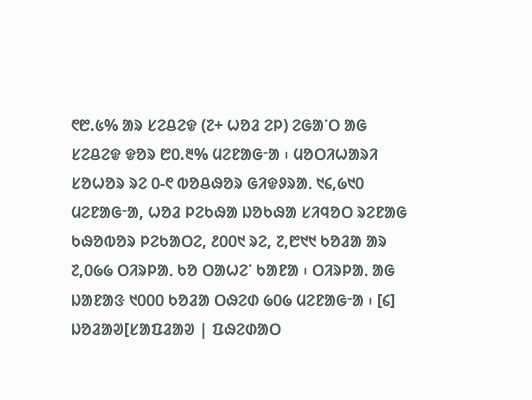᱖᱘.᱕% ᱟᱨ ᱥᱮᱪᱮᱫ (᱗+ ᱦᱚᱲ ᱮᱞ) ᱮᱜᱟᱸᱛ ᱟᱜ ᱥᱮᱪᱮᱫ ᱫᱚᱨ ᱘᱐.᱓% ᱢᱮᱱᱟᱜᱼᱟ ᱾ ᱢᱚᱛᱤᱦᱟᱨᱤ ᱥᱚᱦᱚᱨ ᱨᱮ ᱐-᱖ ᱵᱚᱪᱷᱚᱨ ᱜᱤᱫᱽᱨᱟᱹ ᱑᱔,᱙᱑᱐ ᱢᱮᱱᱟᱜᱼᱟ, ᱦᱚᱲ ᱞᱮᱠᱷᱟ ᱡᱚᱠᱷᱟ ᱥᱤᱧᱚᱛ ᱨᱮᱱᱟᱜ ᱠᱷᱚᱵᱚᱨ ᱞᱮᱠᱟᱛᱮ, ᱒᱐᱐᱑ ᱨᱮ, ᱗,᱘᱑᱑ ᱠᱚᱲᱟ ᱟᱨ ᱗,᱐᱙᱙ ᱛᱤᱨᱞᱟᱹ ᱠᱚ ᱛᱟᱦᱮᱸ ᱠᱟᱱᱟ ᱾ ᱛᱤᱨᱞᱟᱹ ᱟᱜ ᱡᱟᱱᱟᱝ ᱑᱐᱐᱐ ᱠᱚᱲᱟ ᱛᱷᱮᱰ ᱙᱐᱙ ᱢᱮᱱᱟᱜᱼᱟ ᱾ [᱔]
ᱡᱚᱲᱟᱣ[ᱥᱟᱯᱲᱟᱣ | ᱯᱷᱮᱰᱟᱛ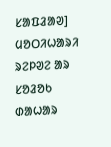ᱥᱟᱯᱲᱟᱣ]
ᱢᱚᱛᱤᱦᱟᱨᱤ ᱨᱮᱞᱣᱮ ᱟᱨ ᱥᱚᱲᱚᱠ ᱰᱟᱦᱟᱨ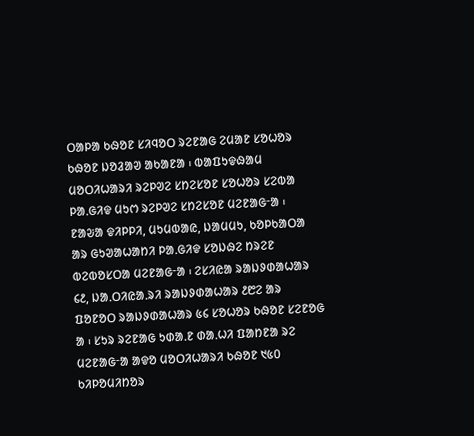ᱛᱟᱞᱟ ᱠᱷᱚᱱ ᱥᱤᱧᱚᱛ ᱨᱮᱱᱟᱜ ᱮᱢᱟᱱ ᱥᱚᱦᱚᱨ ᱠᱷᱚᱱ ᱡᱚᱲᱟᱣ ᱟᱠᱟᱱᱟ ᱾ ᱵᱟᱯᱩᱫᱷᱟᱢ ᱢᱚᱛᱤᱦᱟᱨᱤ ᱨᱮᱞᱣᱮ ᱥᱴᱮᱥᱚᱱ ᱥᱚᱦᱚᱨ ᱥᱮᱵᱟ ᱞᱟᱹᱜᱤᱫ ᱢᱩᱬ ᱨᱮᱞᱣᱮ ᱥᱴᱮᱥᱚᱱ ᱢᱮᱱᱟᱜᱼᱟ ᱾ ᱱᱟᱶᱟ ᱫᱤᱞᱞᱤ, ᱢᱩᱢᱵᱟᱭ, ᱡᱟᱢᱢᱩ, ᱠᱚᱞᱠᱟᱛᱟ ᱟᱨ ᱜᱩᱣᱟᱦᱟᱴᱤ ᱞᱟᱹᱜᱤᱫ ᱥᱚᱡᱷᱮ ᱴᱨᱮᱱ ᱵᱮᱵᱚᱥᱛᱟ ᱢᱮᱱᱟᱜᱼᱟ ᱾ ᱮᱥᱤᱭᱟ ᱨᱟᱡᱽᱰᱟᱦᱟᱨ ᱔᱒, ᱡᱟᱹᱛᱤᱭᱟᱹᱨᱤ ᱨᱟᱡᱽᱰᱟᱦᱟᱨ ᱒᱘ᱮ ᱟᱨ ᱯᱚᱱᱚᱛ ᱨᱟᱡᱽᱰᱟᱦᱟᱨ ᱕᱔ ᱥᱚᱦᱚᱨ ᱠᱷᱚᱱ ᱥᱮᱱᱚᱜ ᱟ ᱾ ᱥᱩᱨ ᱨᱮᱱᱟᱜ ᱩᱰᱟᱹᱱ ᱰᱟᱹᱦᱤ ᱯᱟᱴᱱᱟ ᱨᱮ ᱢᱮᱱᱟᱜᱼᱟ ᱟᱫᱚ ᱢᱚᱛᱤᱦᱟᱨᱤ ᱠᱷᱚᱱ ᱑᱕᱐ ᱠᱤᱞᱚᱢᱤᱴᱚᱨ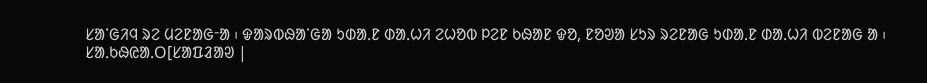ᱥᱟᱸᱜᱤᱧ ᱨᱮ ᱢᱮᱱᱟᱜᱼᱟ ᱾ ᱫᱟᱨᱵᱷᱟᱸᱜᱟ ᱩᱰᱟᱹᱱ ᱰᱟᱹᱦᱤ ᱮᱦᱚᱵ ᱞᱮᱱ ᱠᱷᱟᱱ ᱫᱚ, ᱱᱚᱣᱟ ᱥᱩᱨ ᱨᱮᱱᱟᱜ ᱩᱰᱟᱹᱱ ᱰᱟᱹᱦᱤ ᱵᱮᱱᱟᱜ ᱟ ᱾
ᱥᱟᱹᱠᱷᱭᱟᱹᱛ[ᱥᱟᱯᱲᱟᱣ |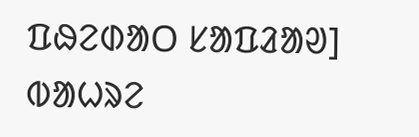ᱯᱷᱮᱰᱟᱛ ᱥᱟᱯᱲᱟᱣ]
ᱵᱟᱦᱨᱮ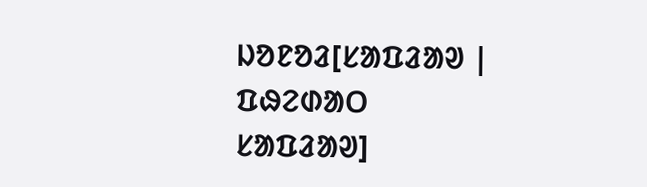ᱡᱚᱱᱚᱲ[ᱥᱟᱯᱲᱟᱣ | ᱯᱷᱮᱰᱟᱛ ᱥᱟᱯᱲᱟᱣ]